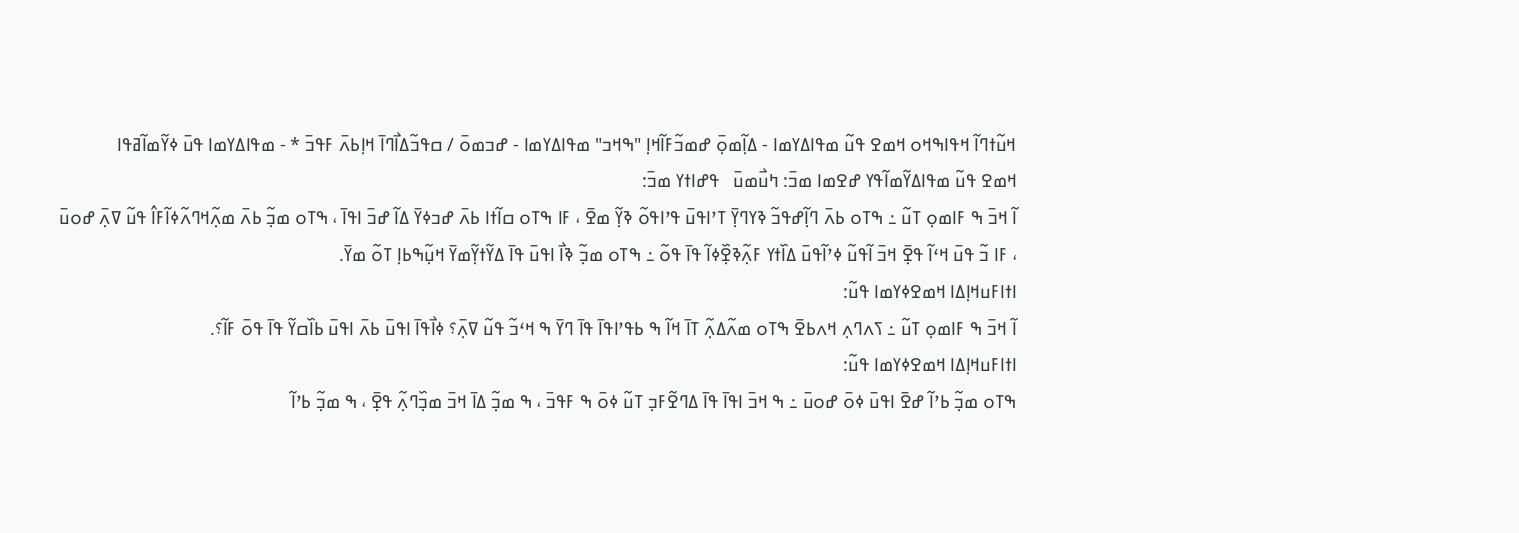ߞߎ߬ߙߣߊ߬ ߞߟߊߒߞߋ ߞߘߐ ߟߎ߬ ߘߟߊߡߌߘߊ - ߡߊ߲߬ߘߋ߲߫ ߝߘߏ߬ߓߊ߬ߞߊ߲ "ߒߞߏ" ߘߟߊߡߌߘߊ - ߝߏߘߋ߫ / ߛߟߏ߬ߡߊ߯ߣߊ߫ ߞߊ߲ߕߍ߫ ߓߟߏ߫ * - ߘߟߊߡߌߘߊ ߟߎ߫ ߦߌ߬ߘߊ߬ߥߟߊ
ߞߘߐ ߟߎ߬ ߘߟߊߡߌ߬ߘߊ߬ߟߌ ߝߐߘߊ ߘߏ߫: ߤߎ߯ߘߎ߫   ߟߝߊߙߌ ߘߏ߫:
ߊ߬ ߞߏ߫ ߒ ߓߊߘߋ߲ ߠߎ߬ ߸ ߒߠߋ ߕߍ߫ ߣߊ߲߬ߝߟߏ߬ ߢߌߣߌ߲߫ ߠߴߊߟߎ߫ ߟߴߊߟߋ߬ ߢߌ߲߬ ߘߐ߫ ، ߓߊ ߒߠߋ ߛߊ߬ߙߊ ߕߍ߫ ߝߏߦߌ߫ ߡߊ߬ ߝߏ߫ ߊߟߊ߫ ، ߒߠߋ ߘߏ߲߬ ߕߍ߫ ߘߍ߲߬ߞߣߍ߬ߦߊ߬ߓߊ߮ ߟߎ߬ ߜߍ߲߫ ߝߋߎ߫ ، ߓߊ ߏ߬ ߟߎ߫ ߞߵߊ߬ ߟߐ߲߫ ߞߏ߫ ߊ߬ߟߎ߬ ߦߴߊ߬ߟߎ߫ ߡߊ߰ߙߌ ߓߍ߲߬ߢߐ߲߰ߦߊ߬ ߟߊ߫ ߟߋ߬ ߸ ߒߠߋ ߘߏ߲߬ ߢߊ߯ ߊߟߎ߫ ߟߊ߫ ߡߌ߬ߙߌ߲߬ߘߌ߫ ߞߎ߲߬ߒߕߊ߲ ߠߋ߬ ߘߌ߫.
ߊߙߊߓߎߞߊ߲ߡߊ ߞߘߐߦߌߘߊ ߟߎ߬:
ߊ߬ ߞߏ߫ ߒ ߓߊߘߋ߲ ߠߎ߬ ߸ ߖߍߣߍ߲ ߞߍߕߐ߫ ߒߠߋ ߘߍ߬ߡߍ߲߬ ߠߊ߫ ߞߊ߬ ߒ ߕߟߴߊߟߊ߫ ߟߊ߫ ߣߌ߫ ߒ ߞߵߏ߬ ߟߎ߬ ߜߍ߲߫؟ ߦߊ߯ߟߊ߫ ߊߟߎ߫ ߕߍ߫ ߊߟߎ߫ ߕߊ߰ߛߌ߬ ߟߊ߫ ߟߋ߫ ߓߊ߬؟.
ߊߙߊߓߎߞߊ߲ߡߊ ߞߘߐߦߌߘߊ ߟߎ߬:
ߒߠߋ ߘߏ߲߬ ߕߴߊ߬ ߝߐ߫ ߊߟߎ߫ ߦߋ߫ ߝߋߎ߫ ߸ ߒ ߞߏ߫ ߊߟߊ߫ ߟߊ߫ ߡߣߐ߬ߓߏ߲ ߠߎ߬ ߦߋ߫ ߒ ߓߟߏ߫ ، ߒ ߘߏ߲߬ ߡߊ߫ ߞߏ߫ ߘߏ߲߰ߣߍ߲߬ ߟߐ߲߫ ، ߒ ߘߏ߲߬ ߕߴߊ߬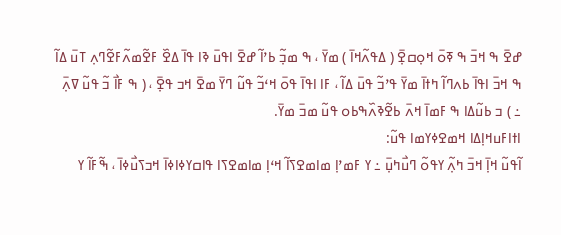ߝߐ߫ ߒ ߞߏ߫ ߒ ߧߋ߫ ߞߋ߲ߛߐ߲߫ ( ߡߟߍ߬ߞߊ߫ ) ߘߌ߫ ، ߒ ߘߏ߲߬ ߕߴߊ߬ ߝߐ߫ ߊߟߎ߫ ߢߊ ߟߊ߫ ߡߐ߰ ߓߐ߬ߘߍ߬ߓߐ߬ߣߍ߲ ߠߎ߫ ߡߊ߬ ߒ ߞߏ߫ ߊߟߊ߫ ߕߍߣߊ߬ ߤߙߊ߫ ߘߌ߫ ߟߴߏ߬ ߟߎ߫ ߡߊ߬ ، ߓߊ ߊߟߊ߫ ߟߋ߫ ߞߵߏ߬ ߟߎ߬ ߣߌ߫ ߘߐ߫ ߞߏ ߟߐ߲߫ ، ( ߒ ߓߊ߯ ߏ߬ ߟߎ߬ ߜߍ߲߫ ߸ ) ߏ ߕߎ߬ߡߊ ߒ ߓߘߊ߫ ߞߍ߫ ߕߐ߬ߢߍ߰ߒߕߋ ߟߎ߬ ߘߏ߫ ߘߌ߫.
ߊߙߊߓߎߞߊ߲ߡߊ ߞߘߐߦߌߘߊ ߟߎ߬:
ߊ߬ߟߎ߬ ߞߊ߲߫ ߞߏ߫ ߤߍ߲߬ ߌߟߋ߬ ߣߎ߯ߤߎ߲߫ ߸ ߌ ߓߘߴߊ߲ ߘߊߘߐߖߊ߬ ߞߵߊ߲ ߘߊߘߐߖߊ ߟߊߛߌߦߊߦߊ߫ ߞߏߖߎ߯ߦߊ߫ ، ߒ߬ߓߊ߬ ߌ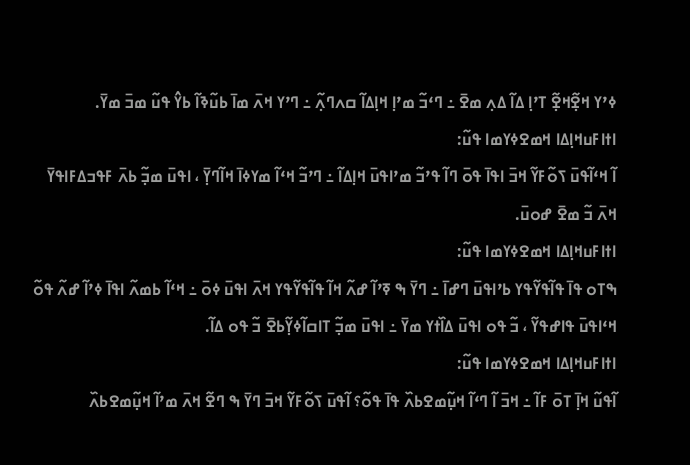ߦߴߌ ߞߐ߲߬ߞߐ߲߬ ߠߴߊ߲ ߡߊ߬ ߡߍ߲ ߘߐ߫ ߸ ߣߵߏ߬ ߘߴߊ߲ ߞߊ߲ߡߊ߬ ߛߍߣߍ߲߬ ߸ ߣߴߌ ߞߍ߫ ߘߊ߫ ߕߎ߬ߢߊ߬ ߕߌ߮ ߟߎ߬ ߘߏ߫ ߘߌ߫.
ߊߙߊߓߎߞߊ߲ߡߊ ߞߘߐߦߌߘߊ ߟߎ߬:
ߊ߬ ߞߵߊ߬ߟߎ߫ ߖߋ߬ߓߌ߬ ߞߏ߫ ߊߟߊ߫ ߟߋ߫ ߣߊ߬ ߟߴߏ߬ ߘߴߊߟߎ߫ ߞߊ߲ߡߊ߬ ߸ ߣߴߏ߬ ߞߵߊ߬ ߘߌߦߊ߫ ߞߊ߬ߣߌ߲߫ ، ߊߟߎ߫ ߘߏ߲߬ ߕߍ߫ ߓߟߏߡߓߊߟߌ߫ ߞߍ߫ ߏ߬ ߘߐ߫ ߝߋߎ߫.
ߊߙߊߓߎߞߊ߲ߡߊ ߞߘߐߦߌߘߊ ߟߎ߬:
ߒߠߋ ߟߊ߫ ߟߊ߬ߟߌ߬ߟߌ ߕߴߊߟߎ߫ ߣߝߊ߫ ߸ ߣߌ߫ ߒ ߧߴߊ߬ ߝߍ߬ ߞߊ߬ ߟߊ߬ߟߌ߬ߟߌ ߞߍ߫ ߊߟߎ߫ ߦߋ߫ ߸ ߞߵߊ߬ ߕߘߍ߬ ߊߟߊ߫ ߦߴߊ߬ ߝߍ߬ ߟߋ߬ ߞߵߊߟߎ߫ ߟߊߝߟߌ߬ ، ߏ߬ ߟߋ ߊߟߎ߫ ߡߊ߰ߙߌ ߘߌ߫ ߸ ߊߟߎ߫ ߘߏ߲߬ ߠߊߛߊ߬ߦߌ߲߬ߕߐ߫ ߏ߬ ߟߋ ߡߊ߬.
ߊߙߊߓߎߞߊ߲ߡߊ ߞߘߐߦߌߘߊ ߟߎ߬:
ߊ߬ߟߎ߬ ߞߊ߲߫ ߠߋ߫ ߓߊ߬ ߸ ߞߏ߫ ߊ߬ ߣߵߊ߬ ߞߎ߲߬ߘߐߕߍ߰ ߟߊ߫ ߟߋ߬؟ ߊ߬ߟߎ߫ ߖߋ߬ߓߌ߬ ߞߏ߫ ߣߌ߫ ߒ ߣߐ߬ ߞߍ߫ ߘߴߊ߬ ߞߎ߲߬ߘߐߕߍ߰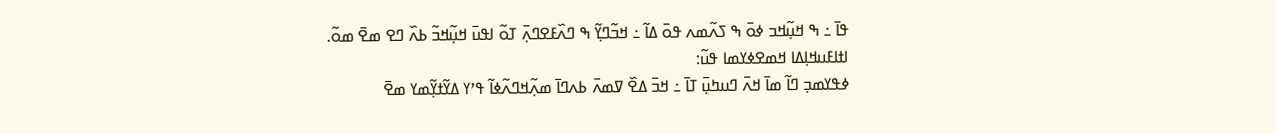ߟߊ߫ ߸ ߒ ߞߎ߲߬ߞߏ ߦߋ߫ ߒ ߖߍ߬ߘߍ ߟߋ߫ ߡߊ߬ ߸ ߞߏ߬ߣߌ߲߬ ߒ ߣߍ߰ߓߐߣߍ߲߫ ߠߋ߬ ߊߟߎ߫ ߞߎ߲߬ߞߏ߬ ߕߍ߰ ߣߐ ߘߐ߫ ߘߋ߬.
ߊߙߊߓߎߞߊ߲ߡߊ ߞߘߐߦߌߘߊ ߟߎ߬:
ߦߟߌߘߏ߲ ߣߊ߬ ߘߊ߫ ߞߍ߫ ߣߎߤߎ߲߫ ߠߊ߫ ߸ ߞߏ߫ ߡߐ߰ ߜߘߍ߫ ߕߍߣߊ߫ ߘߍ߲߬ߞߣߍ߬ߦߊ߬ ߟߴߌ ߡߌ߬ߙߌ߲߬ߘߌ ߘߐ߫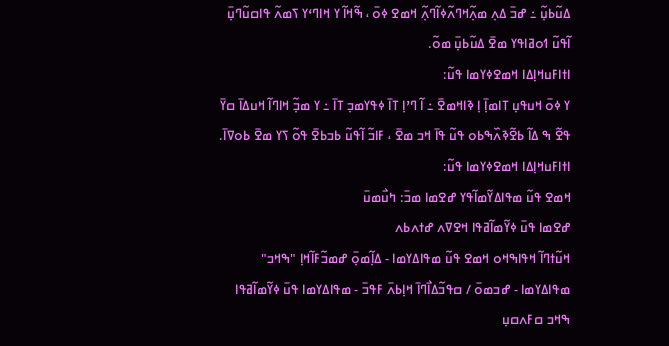ߡߎ߬ߕߎ߲߬ ߸ ߝߏ߫ ߡߍ߲ ߘߍ߲߬ߞߣߍ߬ߦߊ߬ߣߍ߲߬ ߞߘߐ ߦߋ߫ ، ߒ߬ߞߊ߬ ߌ ߞߊߣߵߌ ߖߘߍ߬ ߟߊߛߎ߬ߣߎ߲߫ ߊ߬ߟߎ߬ ߗߋߥߊߟߌ ߘߐ߫ ߡߎ߬ߕߎ߲߫ ߘߋ߬.
ߊߙߊߓߎߞߊ߲ߡߊ ߞߘߐߦߌߘߊ ߟߎ߬:
ߌ ߦߋ߫ ߞߎߟߎ߲ ߠߊߘߊ߲߫ ߊ߲ ߢߊߞߘߐ߫ ߸ ߊ߬ ߣߴߊ߲ ߠߊ߫ ߦߟߌߘߏ߲ ߠߊ߫ ߸ ߌ ߘߏ߲߬ ߞߊߣߊ߬ ߞߎߡߊ߫ ߛߌ߫ ߟߐ߬ ߒ ߡߊ߬ ߕߐ߬ߢߍ߰ߒߕߋ ߟߎ߬ ߟߊ߫ ߞߏ ߘߐ߫ ، ߓߊߏ߬ ߊ߬ߟߎ߬ ߕߏߕߐ߫ ߟߋ߬ ߖߌ ߘߐ߫ ߕߋߜߊ߫.
ߊߙߊߓߎߞߊ߲ߡߊ ߞߘߐߦߌߘߊ ߟߎ߬:
ߞߘߐ ߟߎ߬ ߘߟߊߡߌ߬ߘߊ߬ߟߌ ߝߐߘߊ ߘߏ߫: ߤߎ߯ߘߎ߫
ߝߐߘߊ ߟߎ߫ ߦߌ߬ߘߊ߬ߥߟߊ ߞߐߜߍ ߝߙߍߕߍ
ߞߎ߬ߙߣߊ߬ ߞߟߊߒߞߋ ߞߘߐ ߟߎ߬ ߘߟߊߡߌߘߊ - ߡߊ߲߬ߘߋ߲߫ ߝߘߏ߬ߓߊ߬ߞߊ߲ "ߒߞߏ" ߘߟߊߡߌߘߊ - ߝߏߘߋ߫ / ߛߟߏ߬ߡߊ߯ߣߊ߫ ߞߊ߲ߕߍ߫ ߓߟߏ߫ - ߘߟߊߡߌߘߊ ߟߎ߫ ߦߌ߬ߘߊ߬ߥߟߊ
ߒߞߏ ߛߓߍߛߎ߲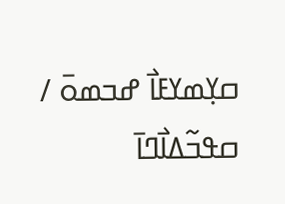ߛߌ߲ߘߌߓߊ߯ ߝߏߘߋ߫ / ߛߟߏ߬ߡߊ߯ߣߊ߫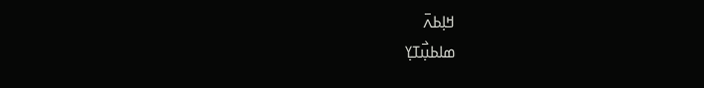ߞߊ߲ߕߍ߫
ߘߊߕߎ߲߯ߠߌ߲